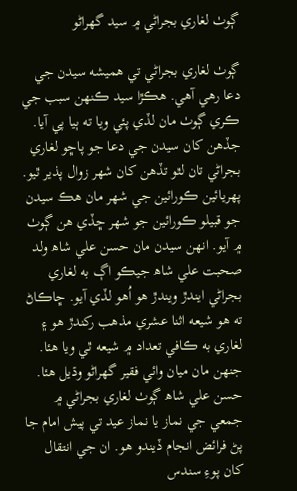ڳوٺ لغاري بجراڻي ۾ سيد گهراڻو

ڳوٺ لغاري بجراڻي تي هميشه سيدن جي دعا رهي آهي. هڪڙا سيد ڪنهن سبب جي ڪري ڳوٺ مان لڏي پئي ويا ته ٻيا پي آيا. جڏهن کان سيدن جي دعا جو پاڇو لغاري بجراڻي تان لٿو تڏهن کان شهر زوال پذير ٿيو. پهريائين ڪورائين جي شهر مان هڪ سيدن جو قبيلو ڪورائين جو شهر ڇڏي هن ڳوٺ ۾ آيو. انهن سيدن مان حسن علي شاھ ولد صحبت علي شاھ جيڪو اڳ به لغاري بجراڻي ايندڙ ويندڙ هو اُهو لڏي آيو. ڇاڪاڻ ته هو شيعه اثنا عشري مذهب رکندڙ هو ۽ لغاري به ڪافي تعداد ۾ شيعه ٿي ويا هئا. جنهن مان ميان وائي فقير گهراڻو وڌيل هئا. حسن علي شاھ ڳوٺ لغاري بجراڻي ۾ جمعي جي نماز يا نماز عيد تي پيش امام جا پڻ فرائض انجام ڏيندو هو. ان جي انتقال کان پوءِ سندس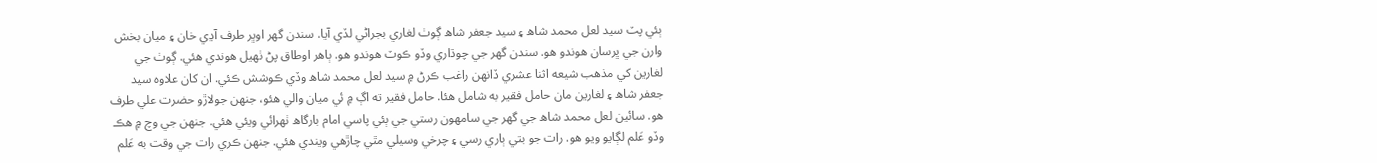ٻئي پٽ سيد لعل محمد شاھ ۽ سيد جعفر شاھ ڳوٺ لغاري بجراڻي لڏي آيا. سندن گهر اوڀر طرف آڍي خان ۽ ميان بخش وارن جي ڀرسان هوندو هو. سندن گهر جي چوڌاري وڏو ڪوٽ هوندو هو. ٻاهر اوطاق پڻ ٺهيل هوندي هئي. ڳوٺ جي لغارين کي مذهب شيعه اثنا عشري ڏانهن راغب ڪرڻ ۾ سيد لعل محمد شاھ وڏي ڪوشش ڪئي. ان کان علاوه سيد جعفر شاھ ۽ لغارين مان حامل فقير به شامل هئا. حامل فقير ته اڳ ۾ ئي ميان والي هئو، جنهن جولاڙو حضرت علي طرف هو. سائين لعل محمد شاھ جي گهر جي سامهون رستي جي ٻئي پاسي امام بارگاھ ٺهرائي ويئي هئي. جنهن جي وچ ۾ هڪ وڏو عَلم لڳايو ويو هو. رات جو بتي ٻاري رسي ۽ چرخي وسيلي مٿي چاڙهي ويندي هئي. جنهن ڪري رات جي وقت به عَلم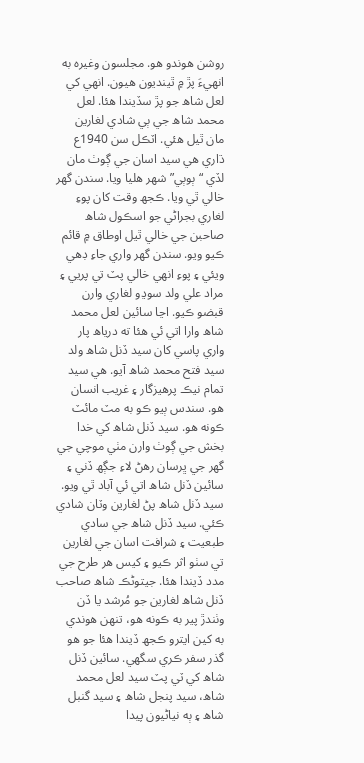روشن هوندو هو. مجلسون وغيره به انهيءَ پڙ ۾ ٿينديون هيون. انهي کي لعل شاھ جو پڙ سڏيندا هئا. لعل محمد شاھ جي ٻي شادي لغارين مان ٿيل هئي. اٽڪل سن 1940ع ڌاري هي سيد اسان جي ڳوٺ مان لڏي “ٻوٻي” شهر هليا ويا. سندن گهر خالي ٿي ويا. ڪجھ وقت کان پوءِ لغاري بجراڻي جو اسڪول شاھ صاحبن جي خالي ٿيل اوطاق ۾ قائم ڪيو ويو. سندن گهر واري جاءِ ڊهي ويئي ۽ پوءِ انهي خالي پٽ تي پريي ۽ مراد علي ولد سوڍو لغاري وارن قبضو ڪيو. اڃا سائين لعل محمد شاھ وارا اتي ئي هئا ته درياھ پار واري پاسي کان سيد ڏنل شاھ ولد سيد فتح محمد شاھ آيو. هي سيد تمام نيڪ پرهيزگار ۽ غريب انسان هو. سندس ٻيو ڪو به مٽ مائٽ ڪونه هو. سيد ڏنل شاھ کي خدا بخش جي ڳوٺ وارن مٺي موچي جي گهر جي ڀرسان رهڻ لاءِ جڳھ ڏني ۽ سائين ڏنل شاھ اتي ئي آباد ٿي ويو. سيد ڏنل شاھ پڻ لغارين وٽان شادي ڪئي. سيد ڏنل شاھ جي سادي طبعيت ۽ شرافت اسان جي لغارين تي سٺو اثر ڪيو ۽ کيس هر طرح جي مدد ڏيندا هئا. جيتوڻڪ شاھ صاحب ڏنل شاھ لغارين جو مُرشد يا ڏن وٺندڙ پير به ڪونه هو، تنهن هوندي به کين ايترو ڪجھ ڏيندا هئا جو هو گذر سفر ڪري سگهي. سائين ڏنل شاھ کي ٽي پٽ سيد لعل محمد شاھ، سيد پنجل شاھ ۽ سيد گنبل شاھ ۽ ٻه نياڻيون پيدا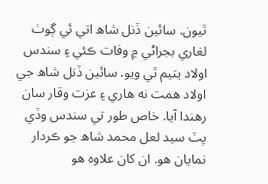ٿيون. سائين ڏنل شاھ اتي ئي ڳوٺ لغاري بجراڻي ۾ وفات ڪئي ۽ سندس اولاد يتيم ٿي ويو. سائين ڏنل شاھ جي اولاد همت نه هاري ۽ عزت وقار سان رهندا آيا. خاص طور تي سندس وڏي پٽ سيد لعل محمد شاھ جو ڪردار نمايان هو. ان کان علاوه هو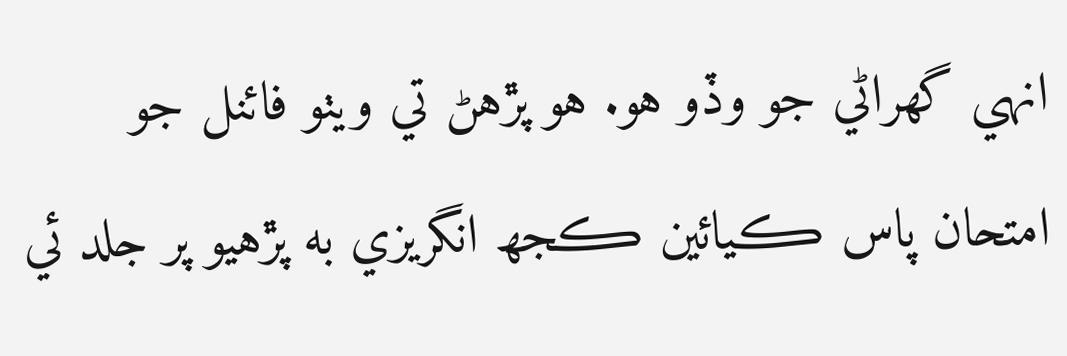انهي گهراڻي جو وڏو هو. هو پڙهڻ تي ويٺو فائنل جو امتحان پاس ڪيائين ڪجھ انگريزي به پڙهيو پر جلد ئي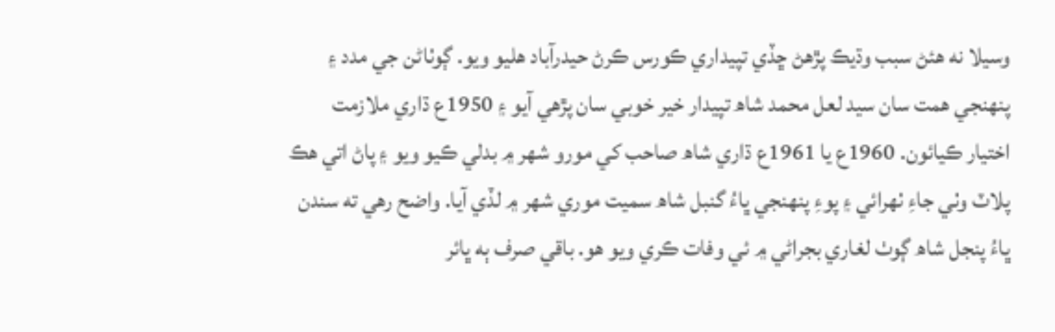وسيلا نه هئڻ سبب وڌيڪ پڙهڻ ڇڏي تپيداري ڪورس ڪرڻ حيدرآباد هليو ويو. ڳوٺاڻن جي مدد ۽ پنهنجي همت سان سيد لعل محمد شاھ تپيدار خير خوبي سان پڙهي آيو ۽ 1950ع ڌاري ملازمت اختيار ڪيائون. 1960ع يا 1961ع ڌاري شاھ صاحب کي مورو شهر ۾ بدلي ڪيو ويو ۽ پاڻ اتي هڪ پلاٽ وٺي جاءِ ٺهرائي ۽ پوءِ پنهنجي ڀاءُ گنبل شاھ سميت موري شهر ۾ لڏي آيا. واضح رهي ته سندن ڀاءُ پنجل شاھ ڳوٺ لغاري بجراڻي ۾ ئي وفات ڪري ويو هو. باقي صرف ٻه ڀائر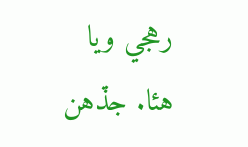رهجي ويا هئا. جڏهن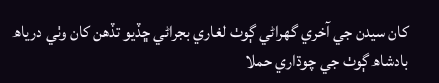کان سيدن جي آخري گهراڻي ڳوٺ لغاري بجراڻي ڇڏيو تڏهن کان وٺي درياھ بادشاھ ڳوٺ جي چوڌاري حملا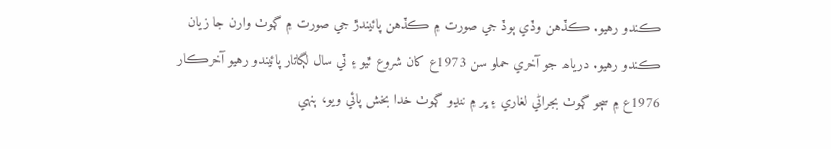ڪندو رهيو. ڪڏهن وڏي ٻوڏ جي صورت ۾ ڪڏهن پائيندڙ جي صورت ۾ ڳوٺ وارن جا زيان ڪندو رهيو. درياھ جو آخري حملو سن 1973ع کان شروع ٿيو ۽ ٽي سال لڳاتار پائيندو رهيو آخرڪار 1976ع ۾ سڄو ڳوٺ بجراڻي لغاري ۽ ڀر ۾ ننڍو ڳوٺ خدا بخش پائي ويو، ٻنهي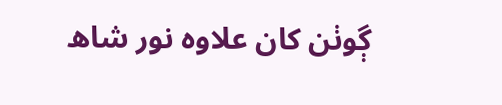ڳوٺن کان علاوه نور شاھ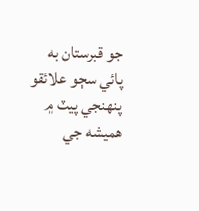جو قبرستان به پائي سڄو علائقو پنهنجي پيٽ ۾ هميشه جي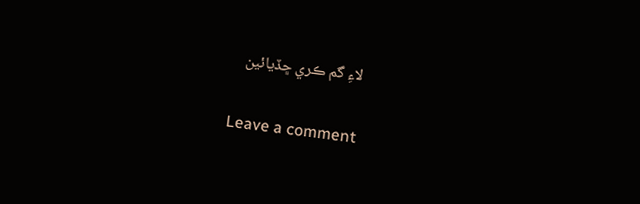لاءِ گم ڪري ڇڏيائين

Leave a comment